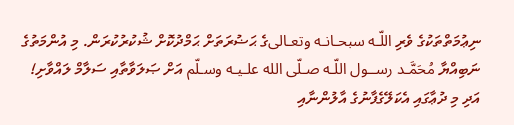ނިޢުމަތްތަކުގެ ވެރި اللّـه سبحـانـه وتعـالىގެ ޙަޟުރަތަށް ޙަމްދުކޮށް ޝުކުރުކުރަން. މި އުންމަތުގެ ނަބިއްޔާ مُحَمَّـد رســول اللّـه صـلّى الله علـيـه وسـلّم އަށް ޞަލަވާތާއި ސަލާމް ލައްވާށި! އަދި މި ދުޢާގައި އެކަލޭގެފާނުގެ އާލުންނާއި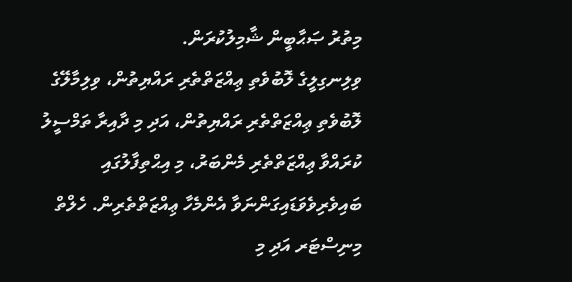މިތުރު ޞަޙާބީން ޝާމިލުކުރަން.
ވިލިނގިލީގެ ލޮބުވެތި ޢިއްޒަތްތެރި ރައްޔިތުން، ވިލިމާލޭގެ ލޮބުވެތި ޢިއްޒަތްތެރި ރައްޔިތުން، އަދި މި ދާއިރާ ތަމްސީލު ކުރައްވާ ޢިއްޒަތްތެރި މެންބަރު، މި އިޙްތިފާލުގައި ބައިވެރިވެވަޑައިގަންނަވާ އެންމެހާ ޢިއްޒަތްތެރިން. ހެލްތް މިނިސްޓަރ އަދި މި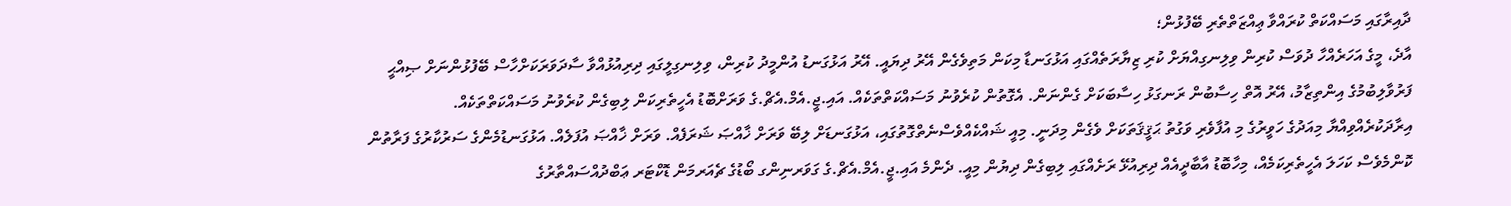ދާއިރާގައި މަސައްކަތް ކުރައްވާ ޢިއްޒަތްތެރި ބޭފުޅުން؛
އާދެ، މީގެ އަހަރެއްހާ ދުވަސް ކުރިން ވިލިނގިއްޔަށް ކުރި ޒިޔާރަތެއްގައި އަޅުގަނޑާ މިކަން މަތިވެގެން އޭރު ދިޔައީ. އޭރު އަޅުގަނޑު އުންމީދު ކުރިން، ވިލިނގިލީގައި ދިރިއުޅުއްވާ ސާދަވަރަކަށްހާސް ބޭފުޅުންނަށް ޞިއްޙީ ފަރުވާލިބުމުގެ އިންތިޒާމު، އޭރު އޮތް ހިސާބުން ރަނގަޅު ހިސާބަކަށް ގެންނަން. އެގޮތުން ކުރެވުނު މަސައްކަތްތަކެއް. އައި.ޖީ.އެމް.އެޗް.ގެ ވަރަށްބޮޑު އެހީތެރިކަން ލިބިގެން ކުރެވުނު މަސައްކަތްތަކެއް. އިރާދަކުރެއްވިއްޔާ މިއަދުގެ ހަވީރުގެ މި އުފާވެރި ވަގުތު ޙަޤީޤަތަކަށް ވެގެން މިދަނީ. މިއީ ޝައްކެއްވެސްނެތްގޮތުގައި، އަޅުގަނޑަށް ލިބޭ ވަރަށް ޚާއްޞަ ޝަރަފެއް. ވަރަށް ޚާއްޞަ އުފަލެއް. އަޅުގަނޑުމެންގެ ސަރުކާރުގެ ފަރާތުން ކޮންމެވެސް ކަހަލަ އެހީތެރިކަމެއް، މިހާބޮޑު އާބާދީއެއް ދިރިއުޅޭ ރަށެއްގައި ލިބިގެން ދިޔުން މިއީ. ދެންމެ އައި.ޖީ.އެމް.އެޗް.ގެ ގަވަރނިންގ ބޯޑުގެ ޗެއަރމަން ޑޮކްޓަރ ޢަބްދުއްސައްތާރުގެ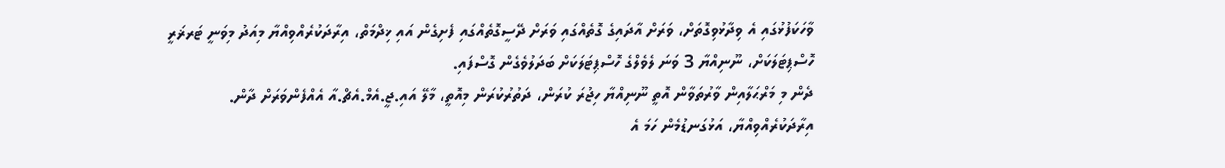ވާހަކަފުޅުގައި އެ ވިދާޅުވިގޮތަށް، ވަރަށް އާދައިގެ ގޮތެއްގައި ވަރަށް ދޭސީގޮތެއްގައި ފެށިގެން އައި ޚިދްމަތް، އިރާދަކުރެއްވިއްޔާ މިއަދު މިވަނީ ޓަރޜަރީ ހޮސްޕިޓަލަކަށް، ނޫނިއްޔާ 3 ވަނަ ލެވެލްގެ ހޮސްޕިޓަލަކަށް ބަދަލުވެގެން ގޮސްފައި.
ދެން މި މަރްޙަލާއިން ވާރުތަވާން އޮތީ ނޫނިއްޔާ ހިޖުރަ ކުރަން، ދަތުރުކުރަން މިއޮތީ، މާލޭ އައި.ޖީ.އެމް.އެޗް.އާ އެއްފެންވަރަށް ދާން. އިރާދަކުރެއްވިއްޔާ، އަޅުގަނޑުމެން ހަމަ އެ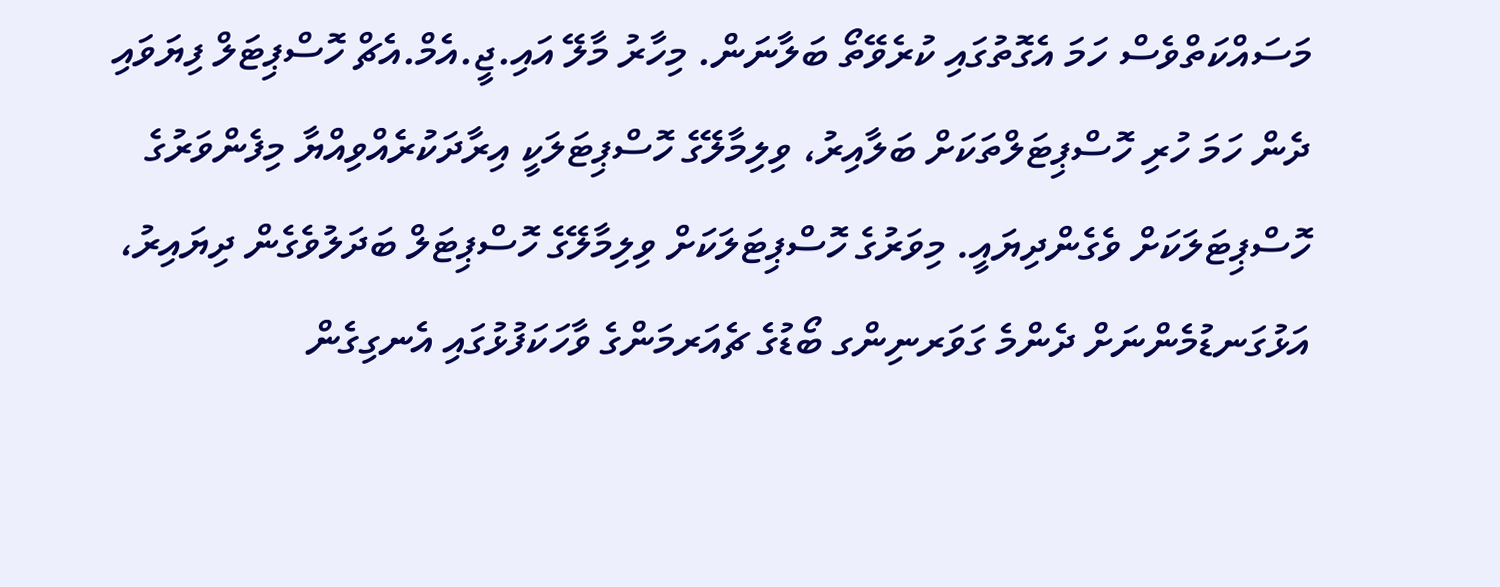މަސައްކަތްވެސް ހަމަ އެގޮތުގައި ކުރެވޭތޯ ބަލާނަން. މިހާރު މާލޭ އައި.ޖީ.އެމް.އެޗް ހޮސްޕިޓަލް ފިޔަވައި ދެން ހަމަ ހުރި ހޮސްޕިޓަލްތަކަށް ބަލާއިރު، ވިލިމާލޭގެ ހޮސްޕިޓަލަކީ އިރާދަކުރެއްވިއްޔާ މިފެންވަރުގެ ހޮސްޕިޓަލަކަށް ވެގެންދިޔައީ. މިވަރުގެ ހޮސްޕިޓަލަކަށް ވިލިމާލޭގެ ހޮސްޕިޓަލް ބަދަލުވެގެން ދިޔައިރު، އަޅުގަނޑުމެންނަށް ދެންމެ ގަވަރނިންގ ބޯޑުގެ ޗެއަރމަންގެ ވާހަކަފުޅުގައި އެނގިގެން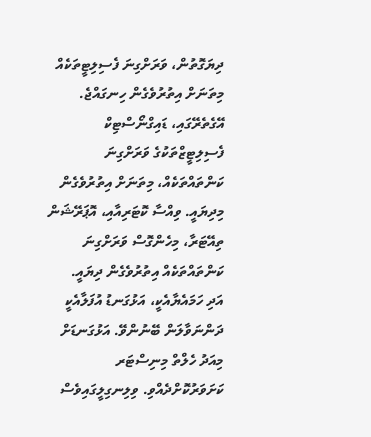ދިޔަގޮތުން، ވަރަށްގިނަ ފެސިލިޓީތަކެއް މިތަނަށް އިތުރުވެގެން ހިނގައްޖެ. އޭގެތެރޭގައި، ޑައިގްނޯސްޓިކް ފެސިލިޓީޒްތަކުގެ ވަރަށްގިނަ ކަންތައްތަކެއް، މިތަނަށް އިތުރުވެގެން މިދިޔައީ. ވިއްސާ ކޮޓަރިއާއި، އޮޕަރޭޝަން ތިއޭޓަރާ، މިހެންގޮސް ވަރަށްގިނަ ކަންތައްތަކެއް އިތުރުވެގެން ދިޔައީ.
އަދި ހަމައެޔާއެކީ، އަޅުގަނޑު އުފަލާއެކީ ދަންނަވާލަން ބޭނުންވޭ. އަޅުގަނޑަށް މިއަދު ހެލްތް މިނިސްޓަރ ކަށަވަރުކޮށްދެއްވި. ވިލިނގިލީގައިވެސް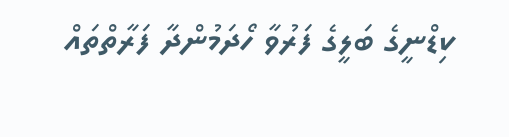ކިޑްނީގެ ބަލީގެ ފަރުވާ ހޯދަމުންދާ ފަރާތްތައް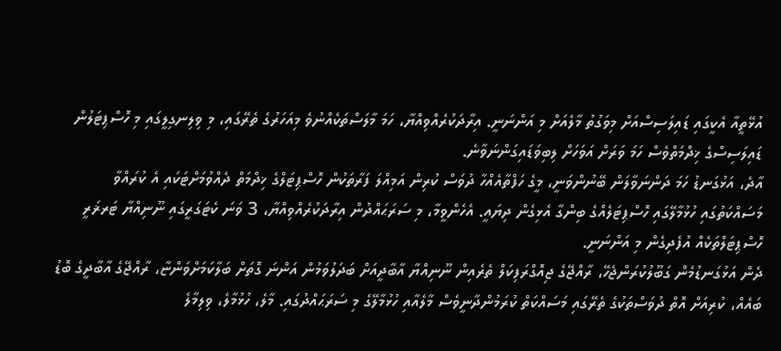އުޅޭތީއާ އެކީގައި ޑައިލަސިސްއަށް މިވަގުތު މާލެއަށް މި އަންނަނީ. އިރާދަކުރެއްވިއްޔާ، ހަމަ މާލަސްތަކެއްނުވެ މިއަހަރުގެ ތެރޭގައި، މި ވިލިނގިލީގައި މި ހޮސްޕިޓަލުން ޑައިލަސިސްގެ ޚިދްމަތްވެސް ހަމަ ވަރަށް އަވަހަށް ލިބިވަޑައިގަންނަވާނެ.
އާދެ، އަޅުގަނޑު ހަމަ ދަންނަވާލަން ބޭނުންވަނީ، މީގެ ހަފްތާއެއްހާ ދުވަސް ކުރިން އަމިއްލަ ފަރާތަކުން ހޮސްޕިޓަލްގެ ޚިދްމަތް ދެއްވުމަށްޓަކައި އެ ކުރައްވާ މަސައްކަތުގައި ހުޅުމާލޭގައި ހޮސްޕިޓަލެއްގެ ބިންގާ އެޅިގެން ދިޔައީ. އެހެންވީމާ، މި ސަރަޙައްދުން އިރާދަކުރެއްވިއްޔާ، 3 ވަނަ ކެޓަގަރީގައި ނޫނިއްޔާ ޓަރޜަރީ ހޮސްޕިޓަލްތަކެއް އުފެދިގެން މި އަންނަނީ.
ދެން އަޅުގަނޑުމެން ގަބޫލުކުރަންޖެހޭ، ރާއްޖޭގެ ޖިއޮގްރަފިކަލް ތެރެއިން ނޫނިއްޔާ އާބާދީއަށް ބަދަލުވަމުން އަންނަ ގޮތަށް ބަލާކަމަށްވަންޏާ، ރާއްޖޭގެ އާބާދީގެ ބޮޑު ބައެއް، ކުރިއަށް އޮތް ދުވަސްތަކުގެ ތެރޭގައި މަސައްކަތް ކުރަމުންދާނީވެސް މާލެއާއި ހުޅުމާލޭގެ މި ސަރަޙައްދުގައި. މާލެ، ހުޅުމާލެ، ވިލިމާލެ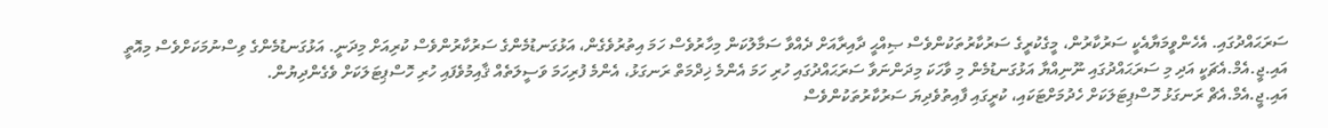ސަރަޙައްދުގައި. އެހެންވީމަޔާއެކީ ސަރުކާރުން، މީގެކުރީގެ ސަރުކާރުތަކުންވެސް ޞިއްޙީ ދާއިރާއަށް ދެއްވާ ސަމާލުކަން މިހާރުވެސް ހަމަ އިތުރުވެގެން، އަޅުގަނޑުމެންގެ ސަރުކާރުންވެސް ކުރިއަށް މިދަނީ. އަޅުގަނޑުމެންގެ ވިސްނުމަކަށްވެސް މިއޮތީ އައި.ޖީ.އެމް.އެޗަކީ އަދި މި ސަރަޙައްދުގައި ނޫނިއްޔާ އަޅުގަނޑުމެން މި ވާހަކަ މިދަންނަވާ ސަރަޙައްދުގައި ހުރި ހަމަ އެންމެ ޚިދްމަތް ރަނގަޅު، އެންމެ ފުރިހަމަ ވަސީލަތެއް ޤާއިމުވެފައި ހުރި ހޮސްޕިޓަލަކަށް ވެގެންދިޔުން.
އައި.ޖީ.އެމް.އެޗް ރަނގަޅު ހޮސްޕިޓަލަކަށް ހެދުމަށްޓަކައި، ކުރީގައި ފާއިތުވެދިޔަ ސަރުކާރުތަކުންވެސް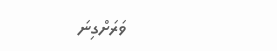ވަރަށްގިނަ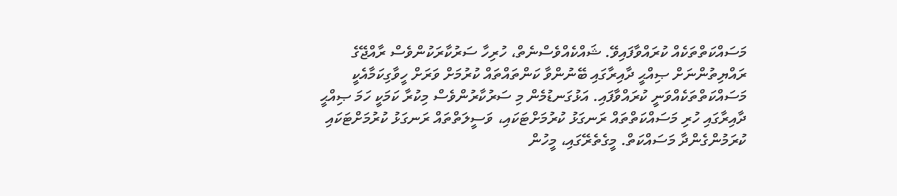މަސައްކަތްތަކެއް ކުރައްވާފައިވޭ. ޝައްކެއްވެސްނެތް، ހުރިހާ ސަރުކާރަކުންވެސް ރާއްޖޭގެ ރައްޔިތުންނަށް ޞިއްޙީ ދާއިރާގައި ބޭނުންވާ ކަންތައްތައް ކުރުމަށް ވަރަށް ހީވާގިކަމާއެކީ މަސައްކަތްތަކެއްވަނީ ކުރައްވާފައި. އަޅުގަނޑުމެން މި ސަރުކާރުންވެސް މިކުރާ ކަމަކީ ހަމަ ޞިއްޙީ ދާއިރާގައި ހުރި މަސައްކަތްތައް ރަނގަޅު ކުރުމަށްޓަކައި، ވަސީލަތްތައް ރަނގަޅު ކުރުމަށްޓަކައި ކުރަމުންގެންދާ މަސައްކަތް. މީގެތެރޭގައި، މީހުން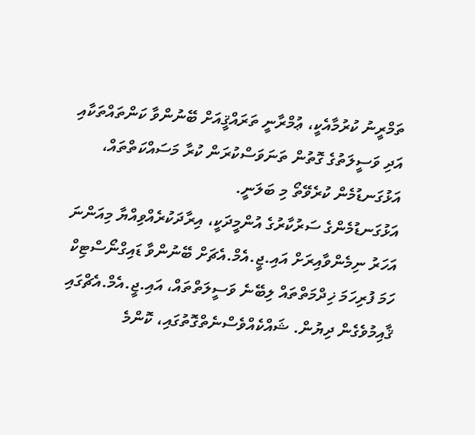ތަމްރީނު ކުރުމާއެކީ، ޢުމްރާނީ ތަރައްޤީއަށް ބޭނުންވާ ކަންތައްތަކާއި އަދި ވަސީލަތުގެ ގޮތުން ތަނަވަސްކުރަން ކުރާ މަސައްކަތްތައް، އަޅުގަނޑުމެން ކުރެވޭތޯ މި ބަލަނީ.
އަޅުގަނޑުމެންގެ ސަރުކާރުގެ އުންމީދަކީ، އިރާދަކުރެއްވިއްޔާ މިއަންނަ އަހަރު ނިމެންވާއިރަށް އައި.ޖީ.އެމް.އެޗަށް ބޭނުންވާ ޑައިގްނޯސްޓިކް ހަމަ ފުރިހަމަ ޚިދްމަތްތައް ލިބޭނެ ވަސީލަތްތައް، އައި.ޖީ.އެމް.އެޗްގައި ޤާއިމުވެގެން ދިޔުން. ޝައްކެއްވެސްނެތްގޮތުގައި، ކޮންމެ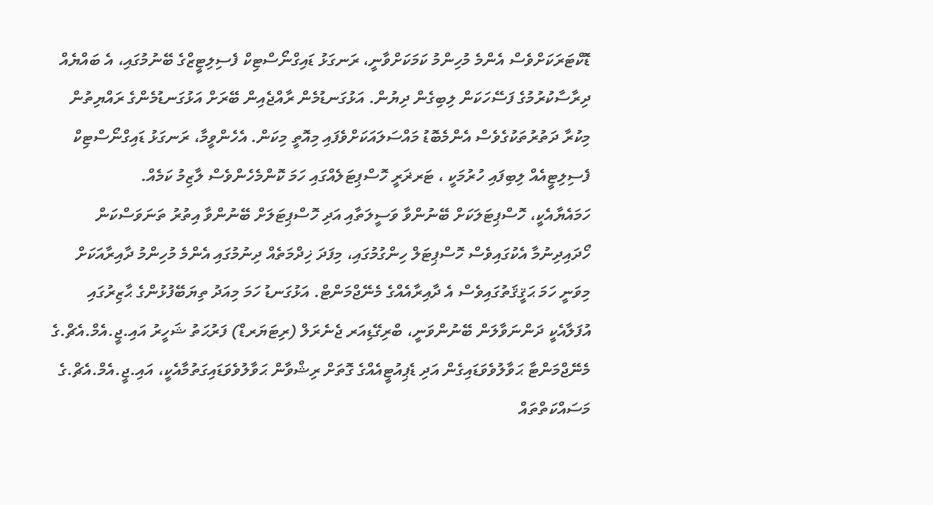ޑޮކްޓަރަކަށްވެސް އެންމެ މުހިންމު ކަމަކަށްވާނީ، ރަނގަޅު ޑައިގްނޯސްޓިކް ފެސިލިޓީޒްގެ ބޭނުމުގައި، އެ ބައްޔެއް ދިރާސާކުރުމުގެ ފަސޭހަކަން ލިބިގެން ދިޔުން. އަޅުގަނޑުމެން ރާއްޖެއިން ބޭރަށް އަޅުގަނޑުމެންގެ ރައްޔިތުން މިކުރާ ދަތުރުތަކުގެވެސް އެންމެބޮޑު މައްސަލައަކަށްވެފައި މިއޮތީ މިކަން. އެހެންވީމާ، ރަނގަޅު ޑައިގްނޯސްޓިކް ފެސިލިޓީއެއް ލިބިފައި ހުރުމަކީ ، ޓަރޜަރީ ހޮސްޕިޓަލެއްގައި ހަމަ ކޮންމެހެންވެސް ލާޒިމު ކަމެއް.
ހަމައެޔާއެކީ، ހޮސްޕިޓަލަކަށް ބޭނުންވާ ވަސީލަތާއި އަދި ހޮސްޕިޓަލަށް ބޭނުންވާ އިތުރު ތަނަވަސްކަން ހޯދައިދިނުމާ އެކުގައިވެސް ހޮސްޕިޓަލް ހިންގުމުގައި، މިފަދަ ޚިދްމަތެއް ދިނުމުގައި އެންމެ މުހިންމު ދާއިރާއަކަށް މިވަނީ ހަމަ ޙަޤީޤަތުގައިވެސް އެ ދާއިރާއެއްގެ މެނޭޖްމަންޓް. އަޅުގަނޑު ހަމަ މިއަދު ތިޔަބޭފުޅުންގެ ޙާޒިރުގައި އުފަލާއެކީ ދަންނަވާލަން ބޭނުންވަނީ، ބްރިގޭޑިއަރ ޖެނެރަލް (ރިޓަޔަރޑް) ފަރުޙަތު ޝަހީރު އައި.ޖީ.އެމް.އެޗް.ގެ މެނޭޖްމަންޓާ ޙަވާލުވެވަޑައިގެން އަދި ޑެޕިއުޓީއެއްގެ ގޮތަށް ރިޝްވާން ޙަވާލުވެވަޑައިގަތުމާއެކީ، އައި.ޖީ.އެމް.އެޗް.ގެ މަސައްކަތްތައް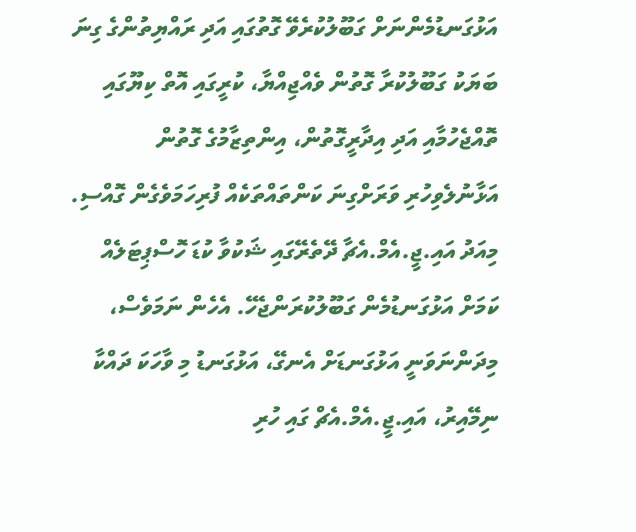އަޅުގަނޑުމެންނަށް ގަބޫލުކުރެވޭ ގޮތުގައި އަދި ރައްޔިތުންގެ ގިނަ ބަޔަކު ގަބޫލުކުރާ ގޮތުން ވެއްޖިއްޔާ، ކުރީގައި އޮތް ކިޔޫގައި ތޮއްޖެހުމާއި އަދި އިދާރީގޮތުން، އިންތިޒާމުގެ ގޮތުން އަޅާނުލެވިހުރި ވަރަށްގިނަ ކަންތައްތަކެއް ފުރިހަމަވެގެން ގޮއްސި. މިއަދު އައި.ޖީ.އެމް.އެޗާ ދޭތެރޭގައި ޝަކުވާ ކުޑަ ހޮސްޕިޓަލެއް ކަމަށް އަޅުގަނޑުމެން ގަބޫލުކުރަންޖެހޭ. އެހެން ނަމަވެސް، މިދަންނަވަނީ އަޅުގަނޑަށް އެނގޭ، އަޅުގަނޑު މި ވާހަކަ ދައްކާ ނިމޭއިރު، އައި.ޖީ.އެމް.އެޗް ގައި ހުރި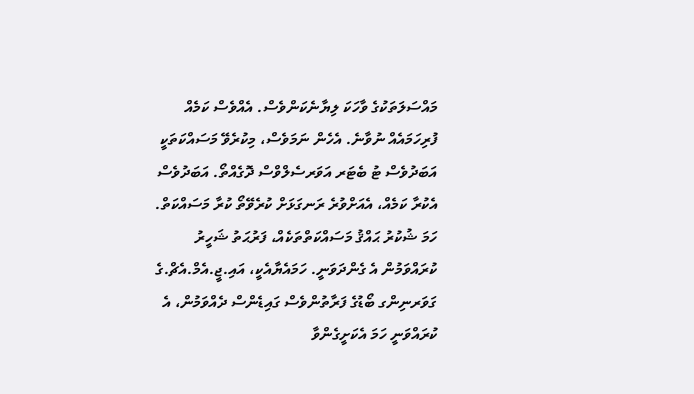މައްސަލަތަކުގެ ވާހަކަ ލިޔާނެކަންވެސް. އެއްވެސް ކަމެއް ފުރިހަމައެއް ނުވާނެ. އެހެން ނަމަވެސް، މިކުރެވޭ މަސައްކަތަކީ އަބަދުވެސް ޓު ބެޓަރ އަވަރސެލްވްސް ދޮގެއްތޯ. އަބަދުވެސް އެކުރާ ކަމެއް، އެއަށްވުރެ ރަނގަޅަށް ކުރެވޭތޯ ކުރާ މަސައްކަތް. ހަމަ ޝުކުރު ޙައްޤު މަސައްކަތްތަކެއް، ފަރުޙަތު ޝަހީރު ކުރައްވަމުން އެ ގެންދަވަނީ. ހަމައެޔާއެކީ، އައި.ޖީ.އެމް.އެޗް.ގެ ގަވަރނިންގ ބޯޑުގެ ފަރާތުންވެސް ގައިޑެންސް ދެއްވަމުން، އެ ކުރައްވަނީ ހަމަ އެކަށީގެންވާ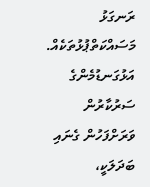ރަނގަޅު މަސައްކަތްޕުޅުތަކެއް.
އަޅުގަނޑުމެންގެ ސަރުކާރުން ވަރަށްފަހުން ގެނައި ބަދަލަކީ،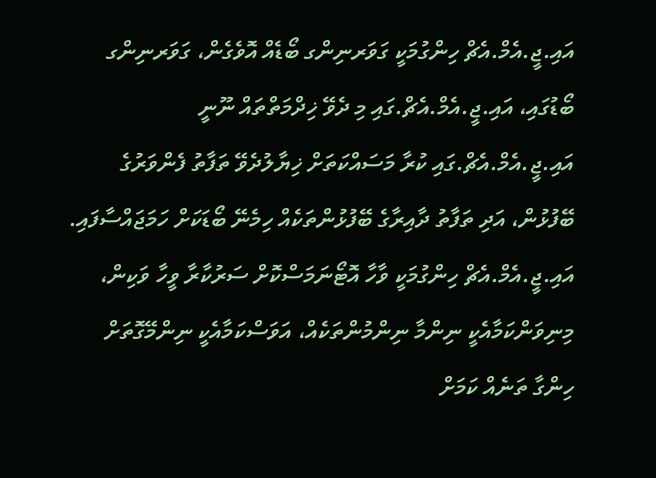އައި.ޖީ.އެމް.އެޗް ހިންގުމަކީ ގަވަރނިންގ ބޯޑެއް އޮވެގެން، ގަވަރނިންގ ބޯޑުގައި، އައި.ޖީ.އެމް.އެޗް.ގައި މި ދެވޭ ޚިދްމަތްތައް ނޫނީ އައި.ޖީ.އެމް.އެޗް.ގައި ކުރާ މަސައްކަތަށް ޚިޔާލުދެވޭ ތަފާތު ފެންވަރުގެ ބޭފުޅުން، އަދި ތަފާތު ދާއިރާގެ ބޭފުޅުންތަކެއް ހިމެނޭ ބޯޑަކަށް ހަމަޖައްސާފައި. އައި.ޖީ.އެމް.އެޗް ހިންގުމަކީ ވާހާ އޮޓޯނަމަސްކޮށް ސަރުކާރާ ވީހާ ވަކިން، މިނިވަންކަމާއެކީ ނިންމާ ނިންމުންތަކެއް، އަވަސްކަމާއެކީ ނިންމޭގޮތަށް ހިންގާ ތަނެއް ކަމަށް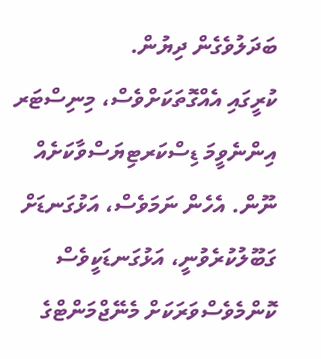ބަދަލުވެގެން ދިޔުން.
ކުރީގައި އެއްގޮތަކަށްވެސް، މިނިސްޓަރ އިންނެވީމަ ޑިސްކަރޓިޔަސްވާކަށެއް ނޫން. އެހެން ނަމަވެސް، އަޅުގަނޑަށް ގަބޫލުކުރެވުނީ، އަޅުގަނޑަކީވެސް ކޮންމެވެސްވަރަކަށް މެނޭޖްމަންޓްގެ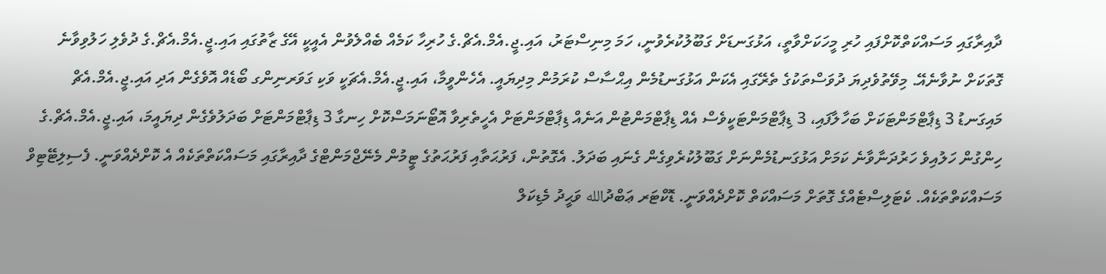ދާއިރާގައި މަސައްކަތްކޮށްފައި ހުރި މީހަކަށްވާތީ، އަޅުގަނޑަށް ގަބޫލުކުރެވުނީ، ހަމަ މިނިސްޓަރު، އައި.ޖީ.އެމް.އެޗް.ގެ ހުރިހާ ކަމެއް ބެއްލެވުން އެއީކީ އޭގެ ޒާތުގައި އައި.ޖީ.އެމް.އެޗް.ގެ ދުވެލި ހަލުވިވާނެ ގޮތަކަށް ނުވާނެއޭ. މިވޭތުވެދިޔަ ދުވަސްތަކުގެ ތެރޭގައި އެކަން އަޅުގަނޑުމެން އިޙްސާސް ކުރަމުން މިދިޔައީ. އެހެންވީމާ، އައި.ޖީ.އެމް.އެޗަކީ ވަކި ގަވަރނިންގ ބޯޑެއް އޮވެގެން އަދި އައި.ޖީ.އެމް.އެޗް މައިގަނޑު 3 ޑިޕާޓްމަންޓަކަށް ބަހާލާފައި، 3 ޑިޕާޓްމަންޓަކީވެސް އެއް ޑިޕާޓްމަންޓުން އަނެއް ޑިޕާޓްމަންޓަށް އެހީތެރިވާ އޮޓޯނަމަސްކޮށް ހިނގާ 3 ޑިޕާޓްމަންޓަށް ބަދަލުވެގެން ދިޔައީމަ، އައި.ޖީ.އެމް.އެޗް.ގެ ހިންގުން ހަލުއިވެ ހަރުދަނާވާނެ ކަމަށް އަޅުގަނޑުމެންނަށް ގަބޫލުކުރެވިގެން ގެނައި ބަދަލު. އެގޮތުން، ފަރުޙަތާއި ފަރުޙަތުގެ ޓީމުން މެނޭޖްމަންޓްގެ ދާއިރާގައި މަސައްކަތްތަކެއް އެ ކޮށްދެއްވަނީ. ފެސިލިޓޭޓިވް މަސައްކަތްތަކެއް. ކެޓަލިސްޓެއްގެ ގޮތަށް މަސައްކަތް ކޮށްދެއްވަނީ. ޑޮކްޓަރ ޢަބްދުالله ވަޙީދު މެޑިކަލް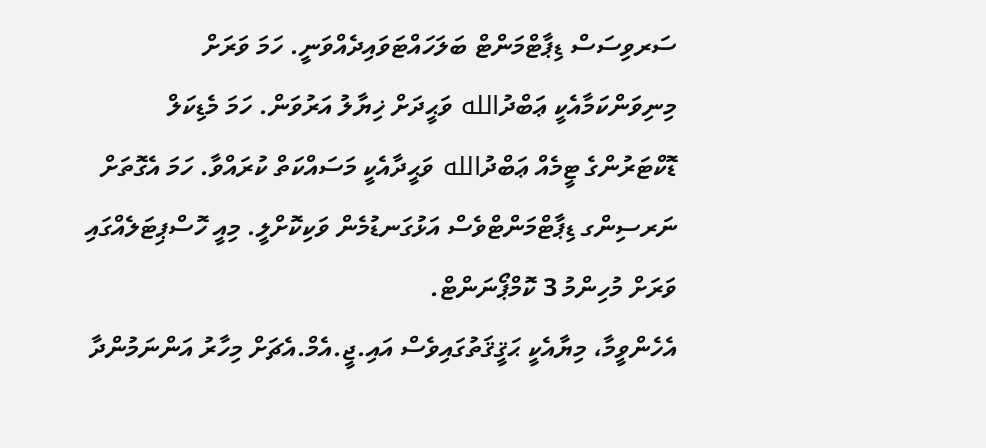ސަރވިސަސް ޑިޕާޓްމަންޓް ބަލަހައްޓަވައިދެއްވަނީ. ހަމަ ވަރަށް މިނިވަންކަމާއެކީ ޢަބްދުالله ވަޙީދަށް ޚިޔާލު އަރުވަން. ހަމަ މެޑިކަލް ޑޮކްޓަރުންގެ ޓީމެއް ޢަބްދުالله ވަޙީދާއެކީ މަސައްކަތް ކުރައްވާ. ހަމަ އެގޮތަށް ނަރސިންގ ޑިޕާޓްމަންޓްވެސް އަޅުގަނޑުމެން ވަކިކޮށްލީ. މިއީ ހޮސްޕިޓަލެއްގައި ވަރަށް މުހިންމު 3 ކޮމްޕޯނަންޓް.
އެހެންވީމާ، މިޔާއެކީ ޙަޤީޤަތުގައިވެސް އައި.ޖީ.އެމް.އެޗަށް މިހާރު އަންނަމުންދާ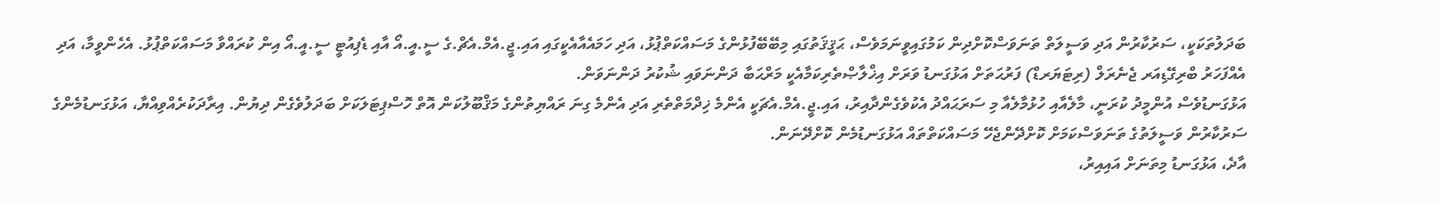ބަދަލުތަކަކީ، ސަރުކާރުން އަދި ވަސީލަތް ތަނަވަސްކޮށްދިން ކަމުގައިވީނަމަވެސް، ޙަޤީޤަތުގައި މިބޭބޭފުޅުންގެ މަސައްކަތްޕުޅު، އަދި ހަމައެއާއެކީގައި އައި.ޖީ.އެމް.އެޗް.ގެ ސީ.އީ.އޯ އާއި ޑެޕިއުޓީ ސީ.އީ.އޯ އިން ކުރައްވާ މަސައްކަތްޕުޅު. އެހެންވީމާ، އަދި އެއްފަހަރު ބްރިގޭޑިއަރ ޖެނެރަލް (ރިޓަޔަރޑް) ފަރުޙަތަށް އަޅުގަނޑު ވަރަށް އިޚްލާޞްތެރިކަމާއެކީ މަރްޙަބާ ދަންނަވައި ޝުކުރު ދަންނަވަން.
އަޅުގަނޑުވެސް އުންމީދު ކުރަނީ، މާލެއާއި ހުޅުމާލެއާ މި ސަރަޙައްދު އެކުވެގެންދާއިރު، އައި.ޖީ.އެމް.އެޗަކީ އެންމެ ޚިދްމަތްތެރި އަދި އެންމެ ގިނަ ރައްޔިތުންގެ މަޤްބޫލުކަން އޮތް ހޮސްޕިޓަލަކަށް ބަދަލުވެގެން ދިޔުން. އިރާދަކުރެއްވިއްޔާ، އަޅުގަނޑުމެންގެ ސަރުކާރުން ވަސީލަތުގެ ތަނަވަސްކަމަށް ކޮށްދޭންޖެހޭ މަސައްކަތްތައް އަޅުގަނޑުމެން ކޮށްދޭނަން.
އާދެ، އަޅުގަނޑު މިތަނަށް އައިއިރު،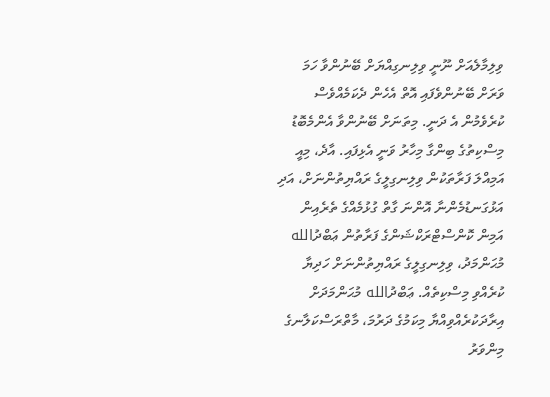ވިލިމާލެއަށް ނޫނީ ވިލިނގިއްޔަށް ބޭނުންވާ ހަމަ ވަރަށް ބޭނުންވެފައި އޮތް އެހެން ދެކަމެއްވެސް ކުރެވެމުން އެ ދަނީ. މިތަނަށް ބޭނުންވާ އެންމެބޮޑު މިސްކިތުގެ ބިންގާ މިހާރު ވަނީ އެޅިފައި. އާދެ، މިއީ އަމިއްލަ ފަރާތަކުން ވިލިނގިލީގެ ރައްޔިތުންނަށް، އަދި އަޅުގަނޑުމެންނާ އޮންނަ ގާތް ގުޅުމެއްގެ ތެރެއިން އަމިން ކޮންސްޓްރަކްޝަންގެ ފަރާތުން ޢަބްދުالله މުޙަންމަދު، ވިލިނގިލީގެ ރައްޔިތުންނަށް ހަދިޔާ ކުރެއްވި މިސްކިތެއް. ޢަބްދުالله މުޙަންމަދަށް އިރާދަކުރެއްވިއްޔާ މިކަމުގެ ދަރުމަ، މާތްރަސްކަލާނގެ މިންވަރު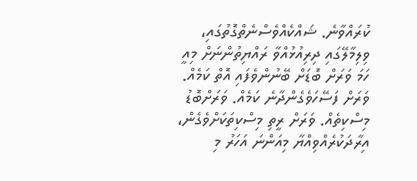ކުރައްވާނެ. ޝައްކެއްވެސްނެތްގޮތުގައި، ވިލިމާލޭގައި ދިރިއުޅުއްވާ ރައްޔިތުންނަށް މިއީ ހަމަ ވަރަށް ބޮޑަށް ބޭނުންވެފައި އޮތް ކަމެއް. ވަރަށް ފަސޭހަވެގެންދާނެ ކަމެއް. ވަރަށްބޮޑު މިސްކިތެއް. ވަރަށް ރީތި މިސްކިތަކަށްވެގެން، އިރާދަކުރެއްވިއްޔާ މިއަންނަ އަހަރު މި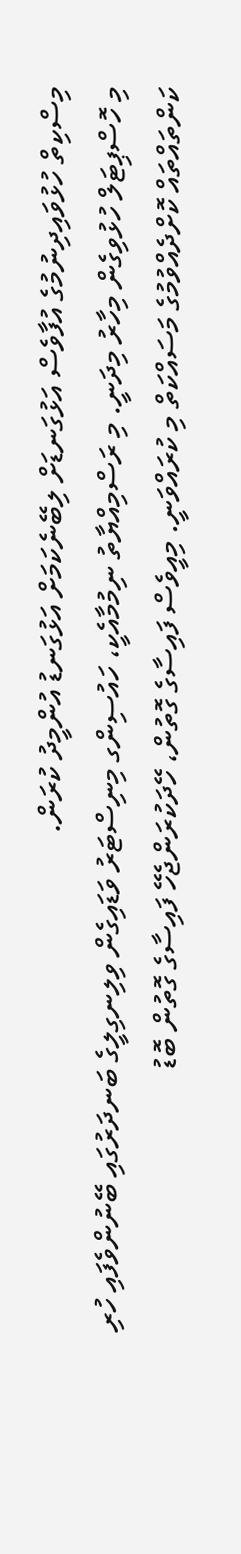މިސްކިތް ހުޅުވައިދިނުމުގެ އުފާވެސް އަޅުގަނޑަށް ލިބޭނެކަމަށް އަޅުގަނޑު އުންމީދު ކުރަން.
މި ހޮސްޕިޓަލް ހުޅުވިގެން މިހާރު މިދަނީ. މި ރަސްމިއްޔާތު ނިމުމާއެކީ، ހައުސިންގ މިނިސްޓަރު ވަޑައިގެން ވިލިނގިލީގެ ބަނދަރުގައި ބޭނުންވެފައި ހުރި ކަންތައްތައް ކޮށްދެއްވުމުގެ މަސައްކަތް މި ކުރައްވަނީ. މިއީވެސް ފައިސާގެ ގޮތުން، ހޭދަކުރަންޖެހޭ ފައިސާގެ ގޮތުން ބޮޑު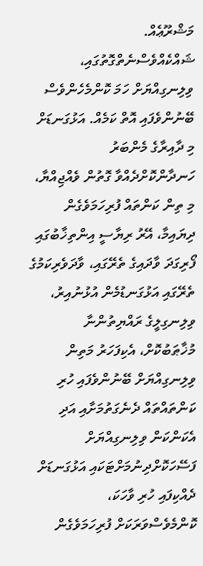މަޝްރޫޢެއް. ޝައްކެއްވެސްނެތްގޮތުގައި، ވިލިނގިއްޔަށް ހަމަ ކޮންމެހެންވެސް ބޭނުންވެފައި އޮތް ކަމެއް. އަޅުގަނޑަށް މި ދާއިރާގެ މެންބަރު ހަނދާންކޮށްދެއްވާ ގޮތުން ވެއްޖިއްޔާ، މި ތިން ކަންތައް ފުރިހަމަވެގެން ދިޔައިމާ، އޭރު ރިޔާސީ އިންތިޚާބުގައި ފޯރިގަދަ ވާދައިގެ ތެރޭގައި، ވާދަވެރިކަމުގެ ތެރޭގައި އަޅުގަނޑުމެން އުޅުނުއިރު، ވިލިނގިލީގެ ރައްޔިތުންނާ މުޚާޠަބުކޮށް، އެކިފަހަރު މަތިން ވިލިނގިއްޔަށް ބޭނުންވެފައި ހުރި ކަންތައްތައް ދެނެގަތުމަށާއި އަދި އެކަންކަން ވިލިނގިއްޔަށް ފަސޭހަކޮށްދިނުމަށްޓަކައި އަޅުގަނޑަށް ދެއްކިފައި ހުރި ވާހަކަ، ކޮންމެވެސްވަރަކަށް ފުރިހަމަވެގެން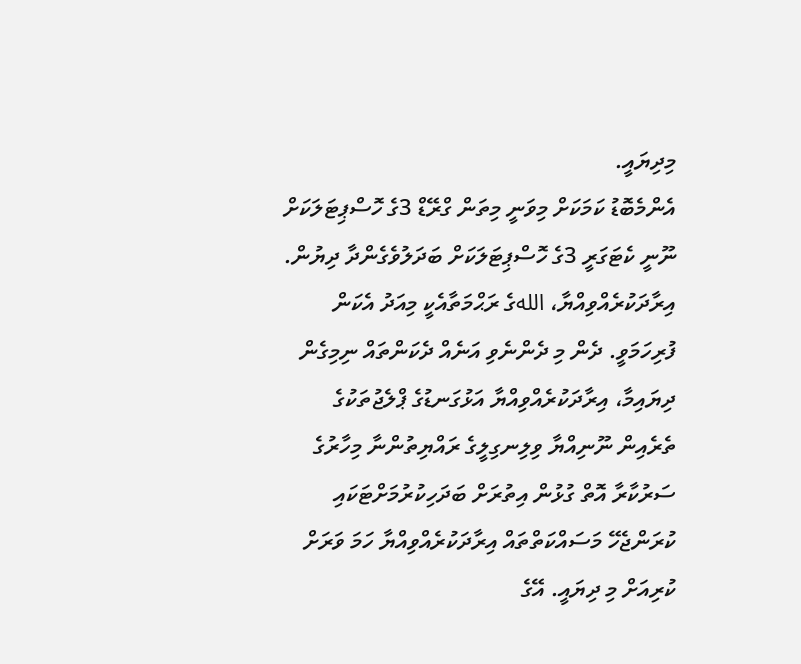މިދިޔައީ.
އެންމެބޮޑު ކަމަކަށް މިވަނީ މިތަން ގްރޭޑް 3ގެ ހޮސްޕިޓަލަކަށް ނޫނީ ކެޓަގަރީ 3ގެ ހޮސްޕިޓަލަކަށް ބަދަލުވެގެންދާ ދިޔުން. އިރާދަކުރެއްވިއްޔާ، اللهގެ ރަޙްމަތާއެކީ މިއަދު އެކަން ފުރިހަމަވީ. ދެން މި ދެންނެވި އަނެއް ދެކަންތައް ނިމިގެން ދިޔައިމާ، އިރާދަކުރެއްވިއްޔާ އަޅުގަނޑުގެ ޕްލެޖުތަކުގެ ތެރެއިން ނޫނިއްޔާ ވިލިނގިލީގެ ރައްޔިތުންނާ މިހާރުގެ ސަރުކާރާ އޮތް ގުޅުން އިތުރަށް ބަދަހިކުރުމަށްޓަކައި ކުރަންޖެހޭ މަސައްކަތްތައް އިރާދަކުރެއްވިއްޔާ ހަމަ ވަރަށް ކުރިއަށް މި ދިޔައީ. އޭގެ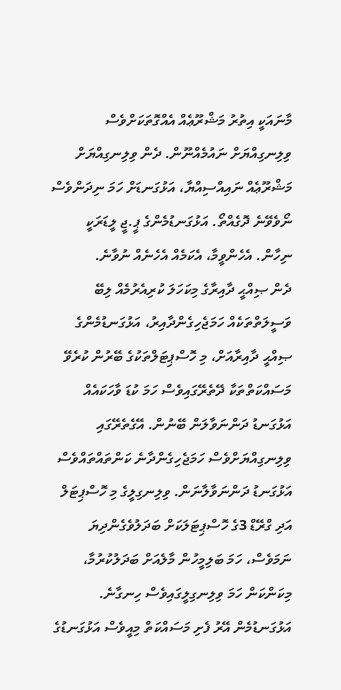މާނައަކީ އިތުރު މަޝްރޫޢެއް އެއްގޮތަކަށްވެސް ވިލިނގިއްޔަށް ނައުމެއްނޫން. ދެން ވިލިނގިއްޔަށް މަޝްރޫޢެއް ނައިއްސިއްޔާ، އަޅުގަނޑަށް ހަމަ ނިދަންވެސް ނޯވެވޭނެ ދޮގެއްތޯ. އަޅުގަނޑުމެންގެ ޕީ.ޖީ ލީޑަރަކީ ނިހާން. އެހެންވީމާ، އެކަމެއް އެހެނެއް ނުވާނެ.
ދެން ޞިއްޙީ ދާއިރާގެ މިކަހަލަ ކުރިއެރުމެއް ލިބޭ ވަސީލަތްތަކެއް ހަމަޖެހިގެންދާއިރު، އަޅުގަނޑުމެންގެ ޞިއްޙީ ދާއިރާއަށް، މި ހޮސްޕިޓަލްތަކުގެ ބޭރުން ކުރެވޭ މަސައްކަތްތަކާ ދޭތެރޭގައިވެސް ހަމަ ކުޑަ ވާހަކައެއް އަޅުގަނޑު ދަންނަވާލަން ބޭނުން. އޭގެތެރޭގައި ވިލިނގިއްޔަށްވެސް ހަމަޖެހިގެންދާނެ ކަންތައްތައްވެސް އަޅުގަނޑު ދަންނަވާލާނަން. ވިލިނގިލީގެ މި ހޮސްޕިޓަލް އަދި ގްރޭޑް 3ގެ ހޮސްޕިޓަލަކަށް ބަދަލުވެގެންދިޔަ ނަމަވެސް، ހަމަ ބަލިމީހުން މާލެއަށް ބަދަލުކުރުމާ، މިކަންކަން ހަމަ ވިލިނގިލީގައިވެސް ހިނގާނެ. އަޅުގަނޑުމެން އޭރު ފެށި މަސައްކަތް މިއީވެސް އަޅުގަނޑުގެ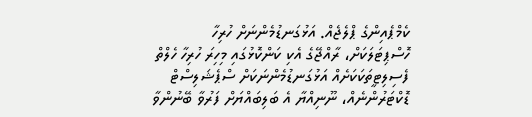ކެމްޕެއިންގެ ޕްލެޖެއް. އަޅުގަނޑުމެންނަށް ހުރިހާ ހޮސްޕިޓަލަކަށް، ރާއްޖޭގެ އެކި ކަންކޮޅުގައި މިހިރަ ހުރިހާ ހެލްތް ފެސިލިޓީތަކަކަށެއް އަޅުގަނޑުމެންނަކަށް ސްޕެޝަލިސްޓް ޑޮކްޓަރުންނެއް، ނޫނިއްޔާ އެ ބަލިބައްޔަށް ފަރުވާ ބޭނުންވާ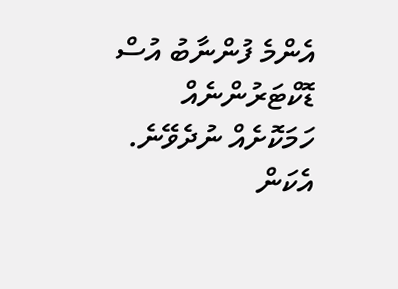އެންމެ ފުންނާބު އުސް ޑޮކްޓަރުންނެއް ހަމަކޮށެއް ނުދެވޭނެ. އެކަން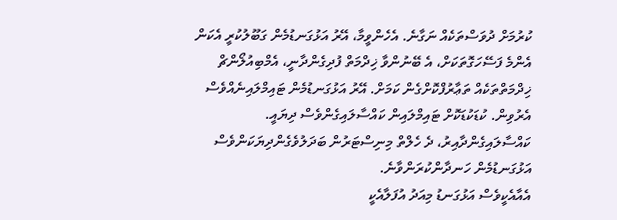ކުރުމަށް ދުވަސްތަކެއް ނަގާނެ. އެހެންވީމާ، އޭރު އަޅުގަނޑުމެން ގަބޫލުކުރީ އެކަން އެންމެ ފަސޭހަގޮތަކަށް، އެ ބޭނުންވާ ޚިދްމަތް ފުދިގެންދާނީ، އެމްބިއުލޯންޗް ޚިދްމަތްތަކެއް ތަޢާރުފްކޮށްގެން ކަމަށް. އޭރު އަޅުގަނޑުމެން ޓައިމްލައިނެއްވެސް އެރުވިން. ކުޑަކުޑަކޮށް ޓައިމްލައިން ކައްސާލައިގެންވެސް ދިޔައީ. ކައްސާލައިގެންދާއިރު، ދެ ހެލްތް މިނިސްޓަރުން ބަދަލުވެގެންދިޔަކަންވެސް އަޅުގަނޑުމެން ހަނދާންކުރަންވާނެ.
އެއާއެކީވެސް އަޅުގަނޑު މިއަދު އުފަލާއެކީ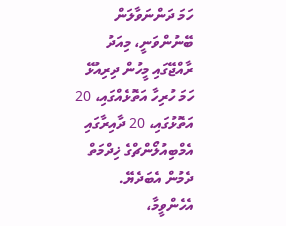ހަމަ ދަންނަވާލަން ބޭނުންވަނީ، މިއަދު ރާއްޖޭގައި މީހުން ދިރިއުޅޭ ހަމަ ހުރިހާ އަތޮޅެއްގައި، 20 އަތޮޅުގައި، 20 ދާއިރާގައި އެމްބިއުލޯންޗްގެ ޚިދްމަތް ދެމުން އެބަދެޔޭ. އެހެންވީމާ،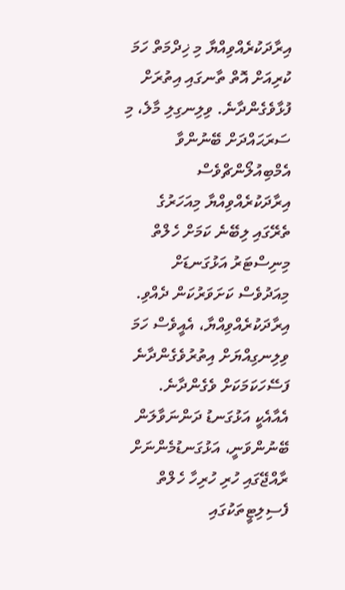އިރާދަކުރެއްވިއްޔާ މި ޚިދްމަތް ހަމަ ކުރިއަށް އޮތް ތާނގައި އިތުރަށް ފުޅާވެގެންދާނެ. ވިލިނގިލި މާލެ، މި ސަރަޙައްދަށް ބޭނުންވާ އެމްބިއުލޯންޗްވެސް އިރާދަކުރެއްވިއްޔާ މިއަހަރުގެ ތެރޭގައި ލިބޭނެ ކަމަށް ހެލްތް މިނިސްޓަރު އަޅުގަނޑަށް މިއަދުވެސް ކަށަވަރުކަން ދެއްވި. އިރާދަކުރެއްވިއްޔާ، އެއީވެސް ހަމަ ވިލިނގިއްޔަށް އިތުރުވެގެންދާނެ ފަސޭހަކަމަކަށް ވެގެންދާނެ.
އެއާއެކީ އަޅުގަނޑު ދަންނަވާލަން ބޭނުންވަނީ، އަޅުގަނޑުމެންނަށް ރާއްޖޭގައި ހުރި ހުރިހާ ހެލްތް ފެސިލިޓީތަކުގައި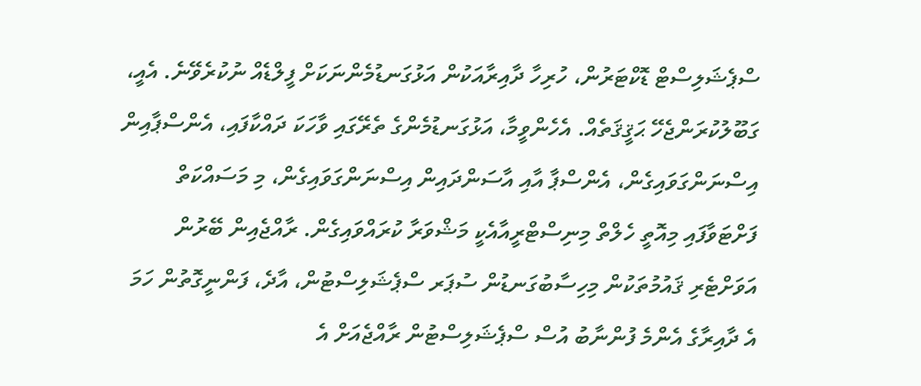ސްޕެޝަލިސްޓް ޑޮކްޓަރުން، ހުރިހާ ދާއިރާއަކުން އަޅުގަނޑުމެންނަކަށް ފީލްޑެއް ނުކުރެވޭނެ. އެއީ، ގަބޫލުކުރަންޖެހޭ ޙަޤީޤަތެއް. އެހެންވީމާ، އަޅުގަނޑުމެންގެ ތެރޭގައި ވާހަކަ ދައްކާފައި، އެންސްޕާއިން އިސްނަންގަވައިގެން، އެންސްޕާ އާއި އާސަންދައިން އިސްނަންގަވައިގެން، މި މަސައްކަތް ފަށްޓަވާފައި މިއޮތީ ހެލްތް މިނިސްޓްރީއާއެކީ މަޝްވަރާ ކުރައްވައިގެން. ރާއްޖެއިން ބޭރުން އަވަށްޓެރި ޤައުމުތަކުން މިހިސާބުގަނޑުން ސުޕަރ ސްޕެޝަލިސްޓުން، އާދެ، ފަންނީގޮތުން ހަމަ އެ ދާއިރާގެ އެންމެ ފުންނާބު އުސް ސްޕެޝަލިސްޓުން ރާއްޖެއަށް އެ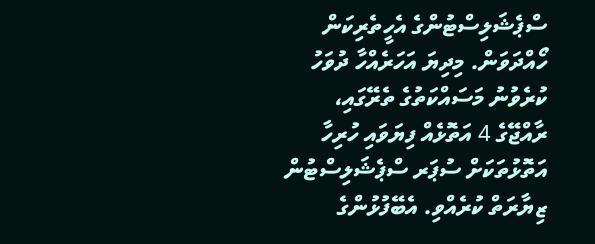ސްޕެޝަލިސްޓުންގެ އެހީތެރިކަން ހޯއްދަވަން. މިދިޔަ އަހަރެއްހާ ދުވަހު ކުރެވުނު މަސައްކަތުގެ ތެރޭގައި، ރާއްޖޭގެ 4 އަތޮޅެއް ފިޔަވައި ހުރިހާ އަތޮޅުތަކަށް ސުޕަރ ސްޕެޝަލިސްޓުން ޒިޔާރަތް ކުރެއްވި. އެބޭފުޅުންގެ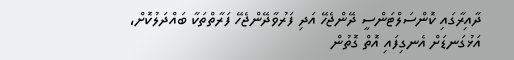ދާއިރާގައި ކޮންސަލްޓަންސީ ދޭންޖެހޭ އަދި ފަރުވާދޭންޖެހޭ ފަރާތްތަކާ ބައްދަލުކޮށް، އަޅުގަނޑަށް އެނގިފައި އޮތް ގޮތުން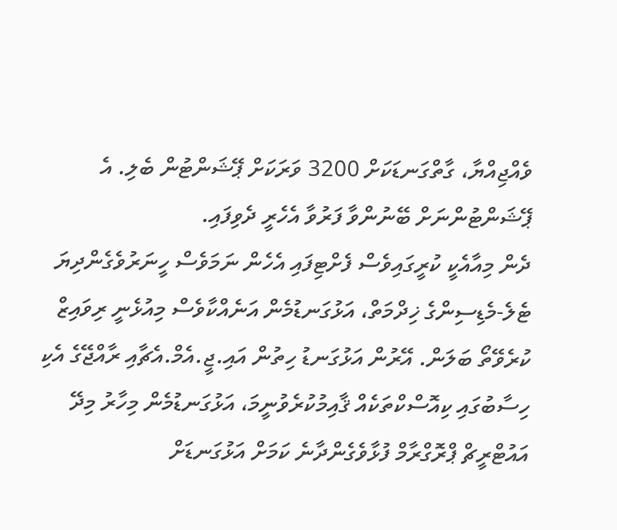ވެއްޖިއްޔާ، ގާތްގަނޑަކަށް 3200 ވަރަކަށް ޕޭޝަންޓުން ބެލި. އެ ޕޭޝަންޓުންނަށް ބޭނުންވާ ފަރުވާ އެހެރީ ދެވިފައި.
ދެން މިއާއެކީ ކުރީގައިވެސް ފެށްޓިފައި އެހެން ނަމަވެސް ހީނަރުވެގެންދިޔަ ޓެލެ-މެޑިސިންގެ ޚިދްމަތް، އަޅުގަނޑުމެން އަނެއްކާވެސް މިއުޅެނީ ރިވައިޒް ކުރެވޭތޯ ބަލަން. އޭރުން އަޅުގަނޑު ހިތުން އައި.ޖީ.އެމް.އެޗާއި ރާއްޖޭގެ އެކި ހިސާބުގައި ކިއޮސްކްތަކެއް ޤާއިމުކުރެވުނީމަ، އަޅުގަނޑުމެން މިހާރު މިދޭ އައުޓްރީޗް ޕްރޮގްރާމް ފުޅާވެގެންދާނެ ކަމަށް އަޅުގަނޑަށް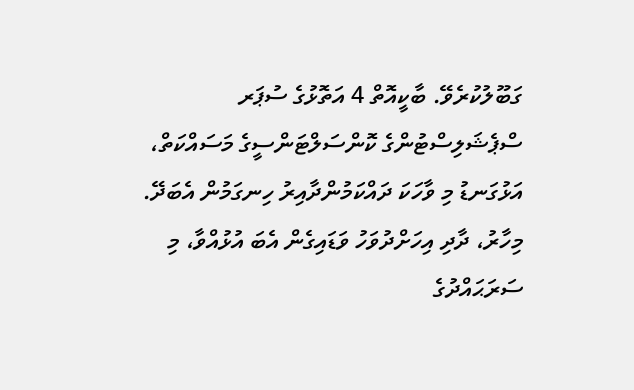ގަބޫލުކުރެވޭ. ބާކީއޮތް 4 އަތޮޅުގެ ސުޕަރ ސްޕެޝަލިސްޓުންގެ ކޮންސަލްޓަންސީގެ މަސައްކަތް، އަޅުގަނޑު މި ވާހަކަ ދައްކަމުންދާއިރު ހިނގަމުން އެބަދޭ. މިހާރު، ދާދި އިހަށްދުވަހު ވަޑައިގެން އެބަ އުޅުއްވާ، މި ސަރަޙައްދުގެ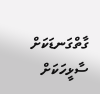ގާތްގަނޑަކަށް ސާޅީހަކަށް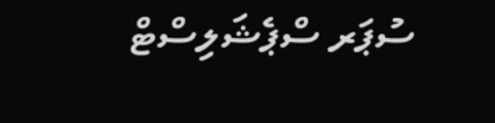ސުޕަރ ސްޕެޝަލިސްޓް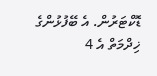ޑޮކްޓަރުން. އެ ބޭފުޅުންގެ ޚިދްމަތް އެ 4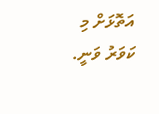އަތޮޅަށް މި ކަވަރު ވަނީ.